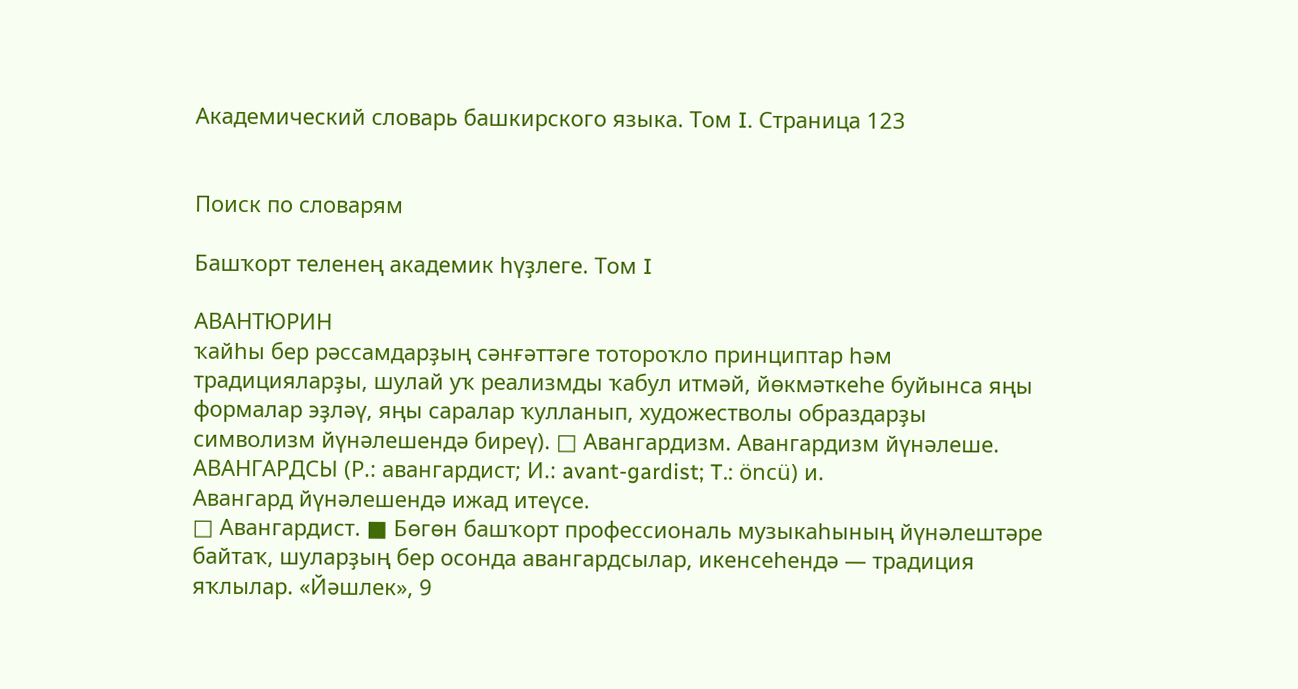Академический словарь башкирского языка. Том I. Страница 123


Поиск по словарям

Башҡорт теленең академик һүҙлеге. Том I

АВАНТЮРИН
ҡайһы бер рәссамдарҙың сәнғәттәге тотороҡло принциптар һәм традицияларҙы, шулай уҡ реализмды ҡабул итмәй, йөкмәткеһе буйынса яңы формалар эҙләү, яңы саралар ҡулланып, художестволы образдарҙы символизм йүнәлешендә биреү). □ Авангардизм. Авангардизм йүнәлеше.
АВАНГАРДСЫ (Р.: авангардист; И.: avant-gardist; T.: öncü) и.
Авангард йүнәлешендә ижад итеүсе.
□ Авангардист. ■ Бөгөн башҡорт профессиональ музыкаһының йүнәлештәре байтаҡ, шуларҙың бер осонда авангардсылар, икенсеһендә — традиция яҡлылар. «Йәшлек», 9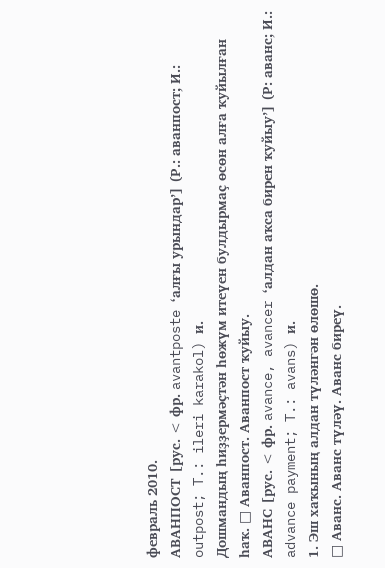февраль 2010.
АВАНПОСТ [рус. < фр. avantposte ‘алғы урындар’] (Р.: аванпост; И.: outpost; T.: ileri karakol) и.
Дошмандың һиҙҙермәҫтән һөжүм итеүен булдырмаҫ өсөн алға ҡуйылған һаҡ. □ Аванпост. Аванпост ҡуйыу.
АВАНС [рус. < фр. avance, avancer ‘алдан аҡса бирен ҡуйыу’] (Р: аванс; И.: advance payment; T.: avans) и.
1. Эш хаҡының алдан түләнгән өлөшө.
□ Аванс. Аванс түләү. Аванс биреү.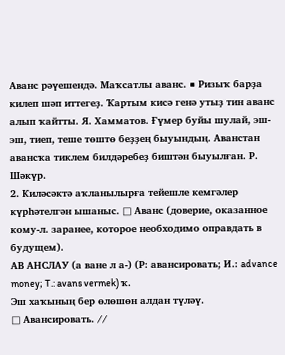Аванс рәүешендә. Маҡсатлы аванс. ■ Ризыҡ барҙа килеп шәп иттегеҙ. Ҡартым кисә генә утыҙ тин аванс алып ҡайтты. Я. Хамматов. Ғүмер буйы шулай, эш-эш, тиеп, теше төштө беҙҙең быуындың. Аванстан авансҡа тиклем билдәребеҙ биштән быуылған. Р. Шәкүр.
2. Киләсәктә аҡланылырға тейешле кемгәлер күрһәтелгән ышаныс. □ Аванс (доверие, оказанное кому-л. заранее, которое необходимо оправдать в будущем).
АВ АНСЛАУ (а ване л а-) (Р: авансировать; И.: advance money; T.: avans vermek) ҡ.
Эш хаҡының бер өлөшөн алдан түләү.
□ Авансировать. //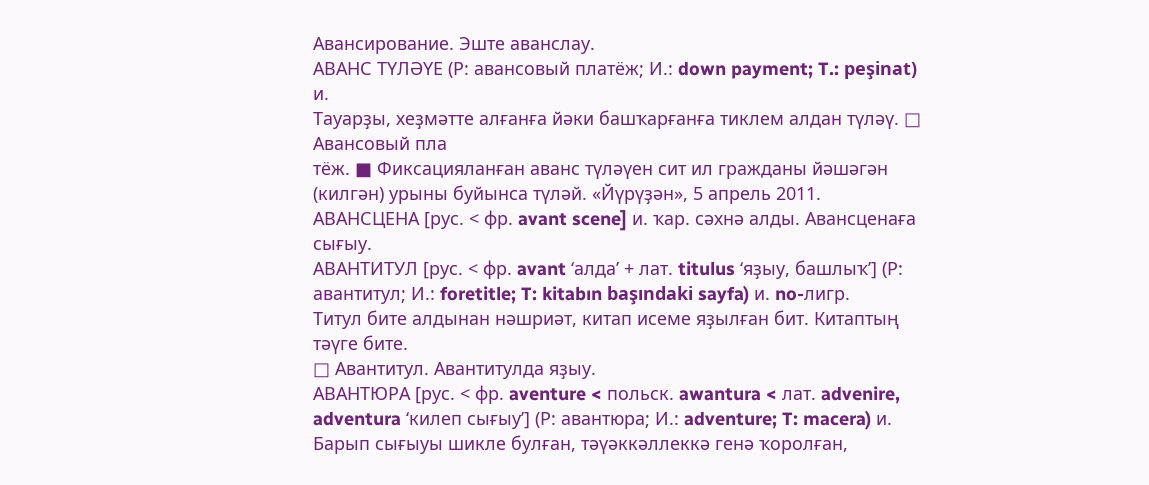Авансирование. Эште аванслау.
АВАНС ТҮЛӘҮЕ (Р: авансовый платёж; И.: down payment; T.: peşinat) и.
Тауарҙы, хеҙмәтте алғанға йәки башҡарғанға тиклем алдан түләү. □ Авансовый пла
тёж. ■ Фиксацияланған аванс түләүен сит ил гражданы йәшәгән (килгән) урыны буйынса түләй. «Йүрүҙән», 5 апрель 2011.
АВАНСЦЕНА [рус. < фр. avant scene] и. ҡар. сәхнә алды. Авансценаға сығыу.
АВАНТИТУЛ [рус. < фр. avant ‘алда’ + лат. titulus ‘яҙыу, башлыҡ’] (Р: авантитул; И.: foretitle; T: kitabın başındaki sayfa) и. no-лигр.
Титул бите алдынан нәшриәт, китап исеме яҙылған бит. Китаптың тәүге бите.
□ Авантитул. Авантитулда яҙыу.
АВАНТЮРА [рус. < фр. aventure < польск. awantura < лат. advenire, adventura ‘килеп сығыу’] (Р: авантюра; И.: adventure; T: macera) и.
Барып сығыуы шикле булған, тәүәккәллеккә генә ҡоролған,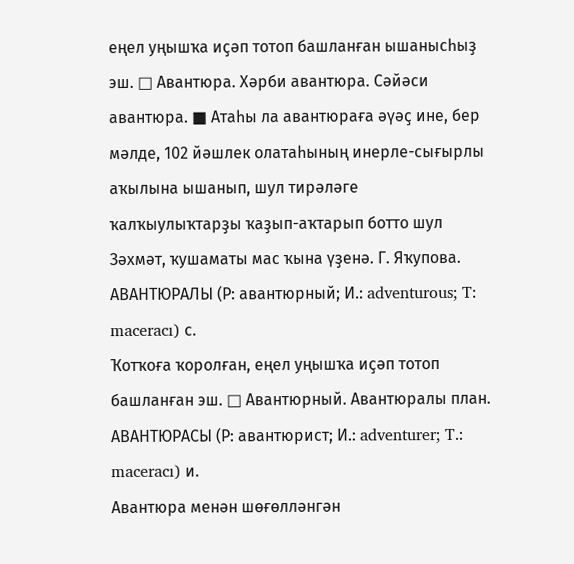еңел уңышҡа иҫәп тотоп башланған ышанысһыҙ эш. □ Авантюра. Хәрби авантюра. Сәйәси авантюра. ■ Атаһы ла авантюраға әүәҫ ине, бер мәлде, 102 йәшлек олатаһының инерле-сығырлы аҡылына ышанып, шул тирәләге ҡалҡыулыҡтарҙы ҡаҙып-аҡтарып ботто шул Зәхмәт, ҡушаматы мас ҡына үҙенә. Г. Яҡупова.
АВАНТЮРАЛЫ (Р: авантюрный; И.: adventurous; T: maceracı) с.
Ҡотҡоға ҡоролған, еңел уңышҡа иҫәп тотоп башланған эш. □ Авантюрный. Авантюралы план.
АВАНТЮРАСЫ (Р: авантюрист; И.: adventurer; T.: maceracı) и.
Авантюра менән шөғөлләнгән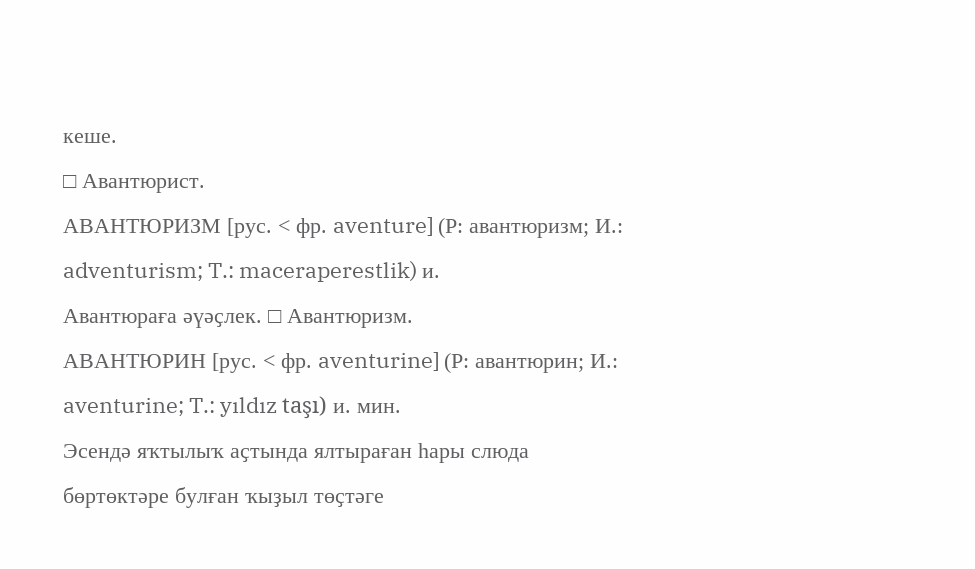кеше.
□ Авантюрист.
АВАНТЮРИЗМ [рус. < фр. aventure] (Р: авантюризм; И.: adventurism; T.: maceraperestlik) и.
Авантюраға әүәҫлек. □ Авантюризм.
АВАНТЮРИН [рус. < фр. aventurine] (Р: авантюрин; И.: aventurine; T.: yıldız taşı) и. мин.
Эсендә яҡтылыҡ аҫтында ялтыраған һары слюда бөртөктәре булған ҡыҙыл төҫтәге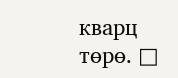кварц төрө. □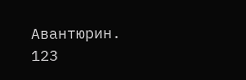Авантюрин.
123